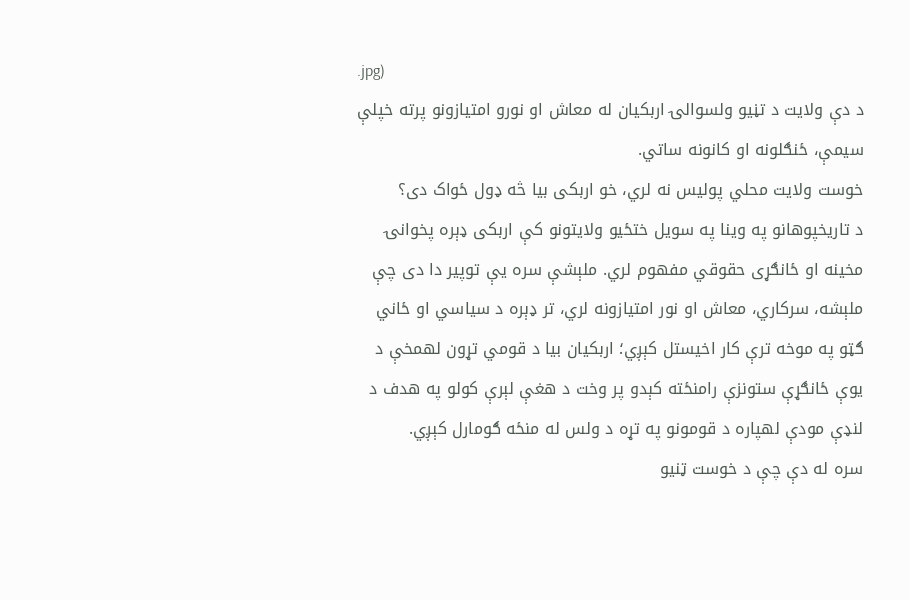.jpg)
د دې ولایت د تڼیو ولسوالۍ اربکیان له معاش او نورو امتیازونو پرته خپلې سیمې، ځنګلونه او کانونه ساتي.
خوست ولایت محلي پولیس نه لري، خو اربکی بیا څه ډول ځواک دی؟
د تاریخپوهانو په وینا په سویل ختځیو ولایتونو کې اربکی ډېره پخوانۍ مخینه او ځانګړی حقوقي مفهوم لري. ملېشې سره یې توپیر دا دی چې ملېشه، سرکاري، معاش او نور امتیازونه لري، تر ډېره د سیاسي او ځاني ګټو په موخه ترې کار اخیستل کېږي؛ اربکیان بیا د قومي تړون لهمخې د یوې ځانګړې ستونزې رامنځته کېدو پر وخت د هغې لېرې کولو په هدف د لنډې مودې لهپاره د قومونو په تړه د ولس له منځه ګومارل کېږي.
سره له دې چې د خوست ټنیو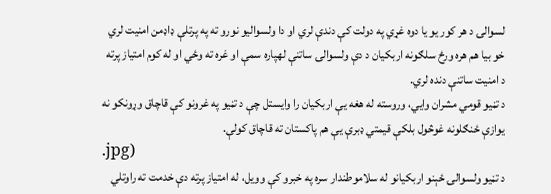لسوالۍ د هر کور یو یا دوه غړي په دولت کې دندې لري او دا ولسوالیو نورو ته په پرتلې ډاډمن امنیت لري خو بیا هم هره ورځ سلګونه اربکیان د دې ولسوالۍ ساتنې لهپاره سمې او غره ته وځي او له کوم امتیاز پرته د امنیت ساتنې دنده لري.
د تڼیو قومي مشران وايي، وروسته له هغه یې اربکیان را وایستل چې د تڼیو په غرونو کې قاچاق وړونکو نه یوازې ځنګلونه غوڅول بلکې قیمتي ډبرې یې هم پاکستان ته قاچاق کولې.
.jpg)
د تڼیو ولسوالۍ ځېنو اربکیانو له سلاموطندار سره په خبرو کې وویل، له امتیاز پرته دې خدمت ته راوتلي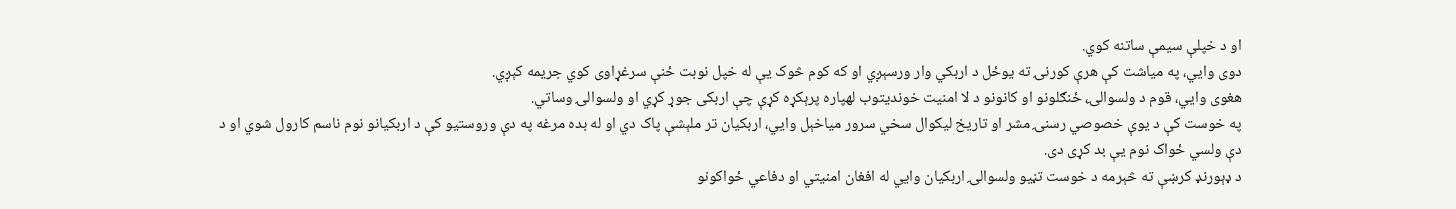او د خپلې سیمې ساتنه کوي.
دوی وايي، په میاشت کې هرې کورنۍ ته یوځل د اربکي وار ورسېږي او که کوم څوک یې له خپل نوبت ځنې سرغړاوی کوي جریمه کېږي.
هغوی وايي، قوم د ولسوالۍ، ځنګلونو او کانونو د لا امنیت خوندیتوب لهپاره پرېکړه کړې چې اربکی جوړ کړي او ولسوالۍ وساتي.
په خوست کې د یوې خصوصي رسنۍ مشر او تاریخ لیکوال سخي سرور میاخېل وايي، اربکیان تر ملېشې پاک دي او له بده مرغه په دې وروستیو کې د اربکیانو نوم ناسم کارول شوي او د دې ولسي ځواک نوم یې بد کړی دی.
د ډېورنډ کرښې ته څېرمه د خوست تڼیو ولسوالۍ اربکیان وايي له افغان امنیتي او دفاعي ځواکونو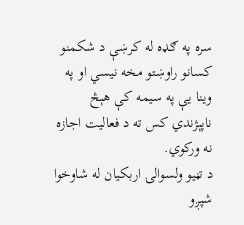سره په ګډه له کرښې د شکمنو کسانو راوښتو مخه نیسي او په وینا یې په سیمه کې هېڅ ناپېژندي کس ته د فعالیت اجازه نه ورکوي.
د تڼیو ولسوالۍ اربکیان له شاوخوا شپږو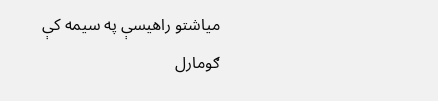میاشتو راهیسې په سیمه کې ګومارل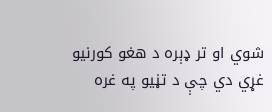شوي او تر ډېره د هغو کورنیو غړي دي چې د تڼیو په غره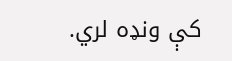کې ونډه لري.